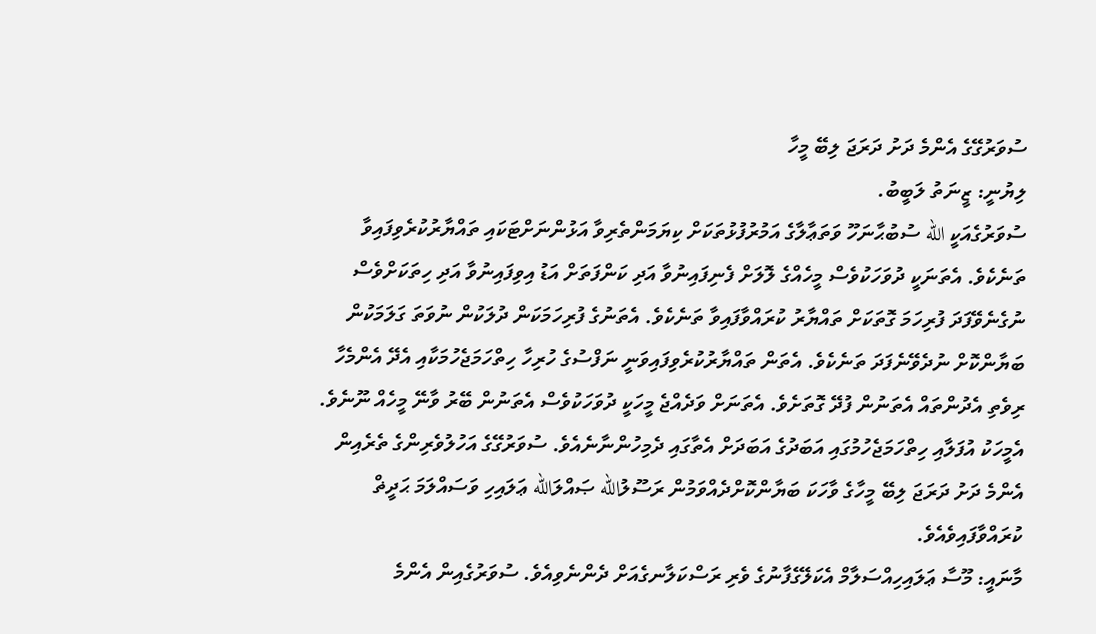ސުވަރުގޭގެ އެންމެ ދަށު ދަރަޖަ ލިބޭ މީހާ
ލިޔުނީ: ޒީނަތު ލަބީބު.
ސުވަރުގެއަކީ الله ސުބުޙާނަހޫ ވަތަޢާލާގެ އަމުރުފުޅުތަކަށް ކިޔަމަންތެރިވާ އަޅުންނަށްޓަކައި ތައްޔާރުކުރެވިފައިވާ ތަނެކެވެ. އެތަނަކީ ދުވަހަކުވެސް މީހެއްގެ ލޮލަށް ފެނިފައިނުވާ އަދި ކަންފަތަށް އަޑު އިވިފައިނުވާ އަދި ހިތަކަށްވެސް ނުގެނެވޭފަދަ ފުރިހަމަ ގޮތަކަށް ތައްޔާރު ކުރައްވާފައިވާ ތަނެކެވެ. އެތަނުގެ ފުރިހަމަކަން ދުލަކުން ނުވަތަ ގަލަމަކުން ބަޔާންކޮށް ނުދެވޭނެފަދަ ތަނެކެވެ. އެތަން ތައްޔާރުކުރެވިފައިވަނީ ނަފްސުގެ ހުރިހާ ހިތްހަމަޖެހުމަކާއި އެދޭ އެންމެހާ ރިވެތި އެދުންތައް އެތަނުން ފުދޭ ގޮތަށެވެ. އެތަނަށް ވަދެއްޖެ މީހަކީ ދުވަހަކުވެސް އެތަނުން ބޭރު ވާނޭ މީހެއް ނޫނެވެ. އެމީހަކު އުފަލާއި ހިތްހަމަޖެހުމުގައި އަބަދުގެ އަބަދަށް އެތާގައި ދެމިހުންނާނެއެވެ. ސުވަރުގޭގެ އަހުލުވެރިންގެ ތެރެއިން އެންމެ ދަށު ދަރަޖަ ލިބޭ މީހާގެ ވާހަކަ ބަޔާންކޮށްދެއްވަމުން ރަސޫލުالله ޞައްލަالله ޢަލައިހި ވަސައްލަމަ ޙަދީޡް ކުރައްވާފައިވެއެވެ.
މާނައީ: މޫސާ ޢަލައިހިއްސަލާމް އެކަލޭގެފާނުގެ ވެރި ރަސްކަލާނގެއަށް ދެންނެވިއެވެ. ސުވަރުގެއިން އެންމެ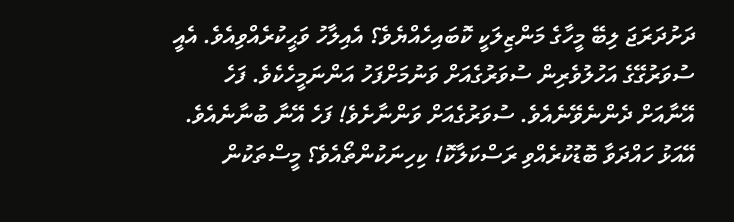ދަށުދަރަޖަ ލިބޭ މީހާގެ މަންޒިލަކީ ކޮބައިހެއްޔެވެ؟ އެއިލާހު ވަޙީކުރެއްވިއެވެ. އެއީ ސުވަރުގޭގެ އަހުލުވެރިން ސުވަރުގެއަށް ވަނުމަށްފަހު އަންނަމީހެކެވެ. ފަހެ އޭނާއަށް ދެންނެވޭނެއެވެ. ސުވަރުގެއަށް ވަންނާށެވެ! ފަހެ އޭނާ ބުނާނެއެވެ. އޭއަޅު ހައްދަވާ ބޮޑުކުރެއްވި ރަސްކަލާކޮ! ކިހިނަކުންތޯއެވެ؟ މީސްތަކުން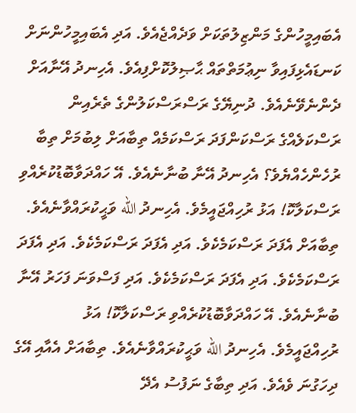އެބައިމީހުންގެ މަންޒިލުތަކަށް ވަދެއްޖެއެވެ. އަދި އެބައިމީހުންނަށް ކަނޑައެޅިފައިވާ ނިޢުމަތްތައް ޙާޞިލުކޮށްފިއެވެ. އެހިނދު އޭނާއަށް ދެންނެވޭނެއެވެ. ދުނިޔޭގެ ރަސްރަސްކަލުންގެ ތެރެއިން ރަސްކަލެއްގެ ރަސްކަންފަދަ ރަސްކަމެއް ތިބާއަށް ލިބުމަށް ތިބާ ރުހެންހެއްޔެވެ؟ އެހިނދު އޭނާ ބުނާނެއެވެ. އޭ ހައްދަވާބޮޑުކުރެއްވި ރަސްކަލާކޮ! އަޅު ރުހިއްޖައީމެވެ. އެހިނދު الله ވަޙީކުރައްވާނެއެވެ. ތިބާއަށް އެފަދަ ރަސްކަމެކެވެ. އަދި އެފަދަ ރަސްކަމެކެވެ. އަދި އެފަދަ ރަސްކަމެކެވެ. އަދި އެފަދަ ރަސްކަމެކެވެ. އަދި ފަސްވަނަ ފަހަރު އޭނާ ބުނާނެއެވެ. އޭ ހައްދަވާބޮޑުކުރެއްވި ރަސްކަލާކޮ! އަޅު ރުހިއްޖައީމެވެ. އެހިނދު الله ވަޙީކުރައްވާނެއެވެ. ތިބާއަށް އެއާއި އޭގެ ދިހަގުނަ ވެއެވެ. އަދި ތިބާގެ ނަފުސު އެދޭ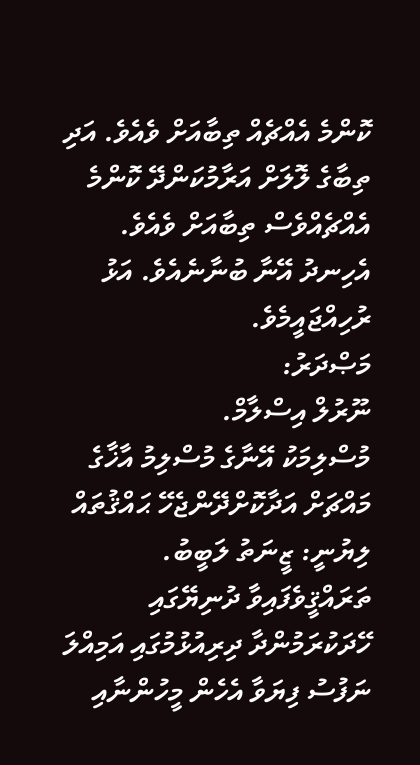ކޮންމެ އެއްޗެއް ތިބާއަށް ވެއެވެ. އަދި ތިބާގެ ލޮލަށް އަރާމުކަންދޭ ކޮންމެ އެއްޗެއްވެސް ތިބާއަށް ވެއެވެ. އެހިނދު އޭނާ ބުނާނެއެވެ. އަޅު ރުހިއްޖައީމެވެ.
މަޞްދަރު:
ނޫރުލް އިސްލާމް.
މުސްލިމަކު އޭނާގެ މުސްލިމު އާޚާގެ މައްޗަށް އަދާކޮށްދޭންޖެހޭ ޙައްޤުތައް
ލިޔުނީ: ޒީނަތު ލަބީބު.
ތަރައްޤީވެފައިވާ ދުނިޔޭގައި ހޭދަކުރަމުންދާ ދިރިއުޅުމުގައި އަމިއްލަ ނަފުސު ފިޔަވާ އެހެން މީހުންނާއި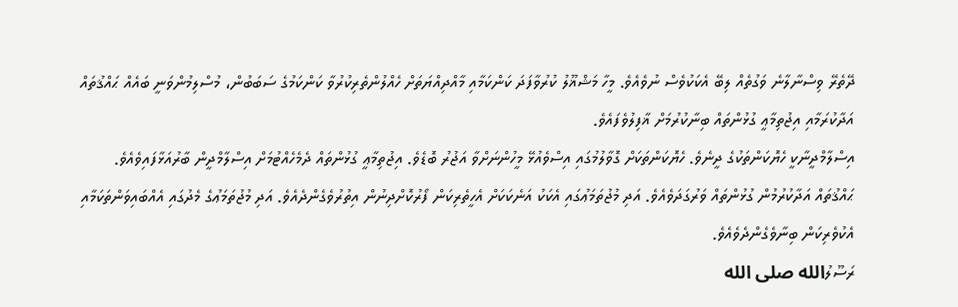ދޭތެރޭ ވިސްނާލާނެ ވަގުތެއް ލިބޭ އެކަކުވެސް ނުވެއެވެ. މީހާ މަޝްޣޫލު ކުރުވާފަދަ ކަންކަމާއި މާއްދިއްޔަތަށް ހެއްލުންތެރިކުރުވާ ކަންކަމުގެ ސަބަބުން، މުސްލިމުންވަނީ ބައެއް ޙައްޤުތައް އަދާކުރަމާއި އިޖުތިމާޢީ ގުޅުންތައް ބިނާކުރުމަށް ޣާފިލުވެފައެވެ.
އިސްލާމްދީނާކީ ހެޔޮކަންތަކުގެ ދީނެވެ. ހެޔޮކަންތަކަށް ގޮވާލުމުގައި އިސްވެއުޅޭ މީހުންނަށްވާ އަޖުރު ބޮޑެވެ. އިޖުތިމާޢީ ގުޅުންތައް ދެމެހެއްޓުމަށް އިސްލާމްދީން ބާރުއަޅާފައިވެއެވެ. ޙައްޤުތައް އަދާކުރުމުން ގުޅުންތައް ވަރުގަދަވެއެވެ. އަދި މުޖުތަމަޢުގައި އެކަކު އަނެކަކަށް އެހީތެރިކަން ފޯރުކޮށްދިނުން އިތުރުވެގެންދެއެވެ. އަދި މުޖުތަމަޢުގެ މެދުގައި އެއްބައިވަންތަކަމާއި އެކުވެރިކަން ބިނާވެގެންދެވެއެވެ.
ރަސޫލުالله صلى الله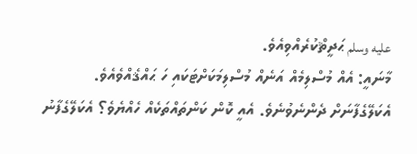عليه وسلم ޙަދީޘްކުރެއްވިއެވެ.
މާނައީ: އެއް މުސްލިމެއް އަނެއް މުސްލިމަކަށްޓަކައި ހަ ޙައްޤެއްވެއެވެ.
އެކަލޭގެފާނަށް ދެންނެވުނެވެ. އެއީ ކޮން ކަންތައްތަކެއް ހެއްޔެވެ؟ އެކަލޭގެފާނު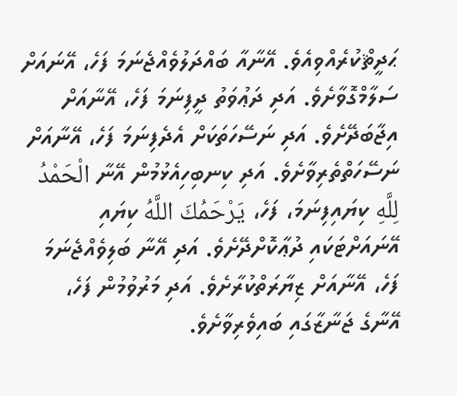ޙަދީޘްކުރެއްވިއެވެ. އޭނާއާ ބައްދަލުވެއްޖެނަމަ ފަހެ، އޭނައަށް ސަލާމްގޮވާށެވެ. އަދި ދަޢުވަތު ދީފިނަމަ ފަހެ، އޭނާއަށް އިޖާބަދޭށެވެ. އަދި ނަސޭހަތަކަށް އެދެފިނަމަ ފަހެ، އޭނާއަށް ނަސޭހަތްތެރިވާށެވެ. އަދި ކިނބިހިއެޅުމުން އޭނާ الْحَمْدُ لِلَّهِ ކިޔައިފިނަމަ، ފަހެ، يَرْحَمُكَ اللَّهُ ކިޔައި އޭނައަށްޓަކައި ދުޢާކޮށްދޭށެވެ. އަދި އޭނާ ބަލިވެއްޖެނަމަ ފަހެ، އޭނާއަށް ޒިޔާރަތްކުރާށެވެ. އަދި މަރުވުމުން ފަހެ، އޭނާގެ ޖަނާޒާގައި ބައިވެރިވާށެވެ.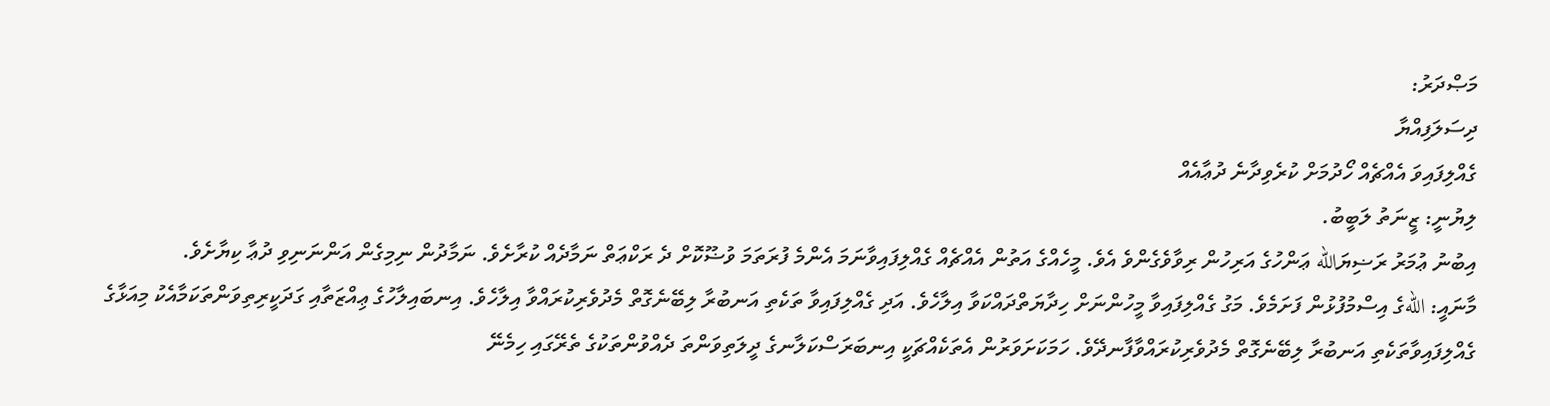މަޞްދަރު:
ދިސަލަފިއްޔާ
ގެއްލިފައިވަ އެއްޗެއް ހޯދުމަށް ކުރެވިދާނެ ދުޢާއެއް
ލިޔުނީ: ޒީނަތު ލަބީބު.
އިބުނު ޢުމަރު ރަޟިޔަالله ޢަންހުގެ އަރިހުން ރިވާވެގެންވެ އެވެ. މީހެއްގެ އަތުން އެއްޗެއް ގެއްލިފައިވާނަމަ އެންމެ ފުރަތަމަ ވުޟޫކޮށް ދެ ރަކްޢަތް ނަމާދެއް ކުރާށެވެ. ނަމާދުން ނިމިގެން އަންނަނިވި ދުޢާ ކިޔާށެވެ.
މާނައީ: اللهގެ އިސްމުފުޅުން ފަށަމެވެ. މަގު ގެއްލިފައިވާ މީހުންނަށް ހިދާޔަތްދައްކަވާ އިލާހެވެ. އަދި ގެއްލިފައިވާ ތަކެތި އަނބުރާ ލިބޭނެގޮތް މެދުވެރިކުރައްވާ އިލާހެވެ. އިނބައިލާހުގެ ޢިއްޒަތާއި ގަދަކީރިތިވަންތަކަމާއެކު މިއަޅާގެ ގެއްލިފައިވާތަކެތި އަނބުރާ ލިބޭނެގޮތް މެދުވެރިކުރައްވާފާނދޭވެ. ހަމަކަށަވަރުން އެތަކެއްޗަކީ އިނބަރަސްކަލާނގެ ދީލަތިވަންތަ ދެއްވުންތަކުގެ ތެރޭގައި ހިމެނޭ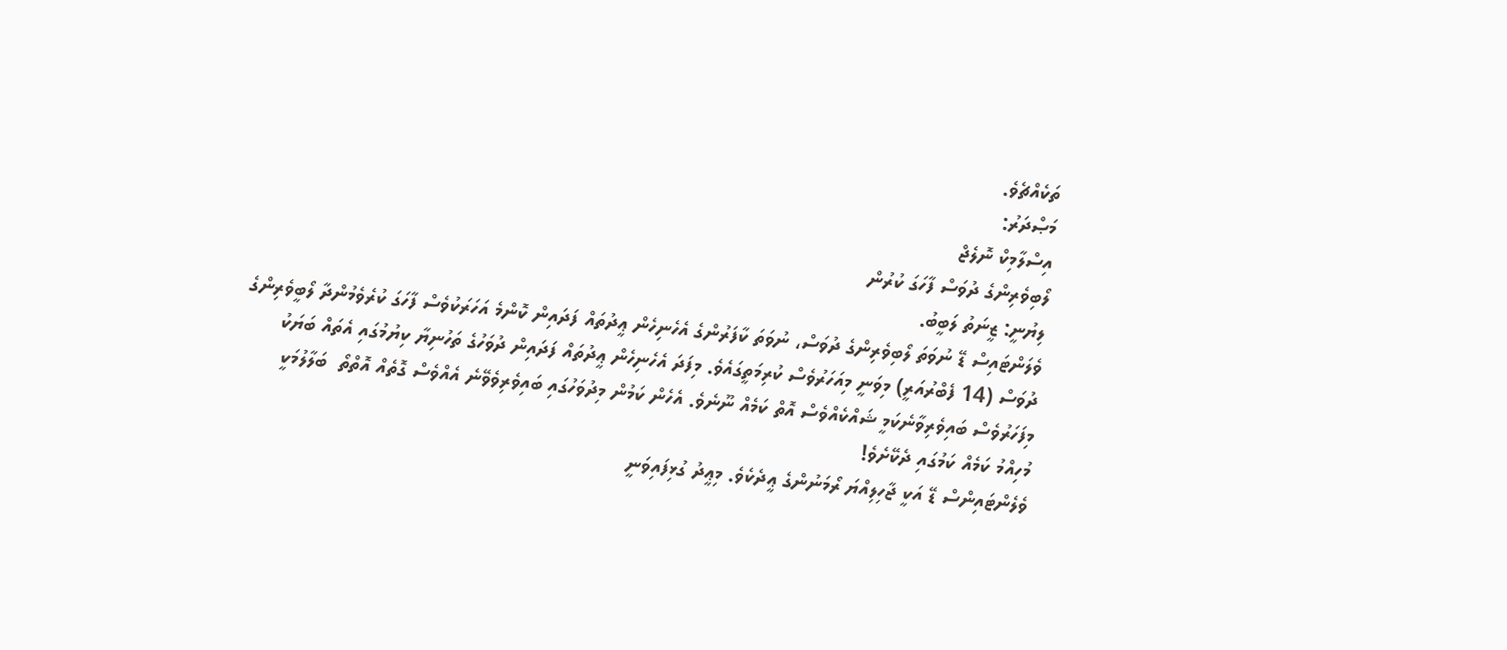ތަކެއްޗެވެ.
މަޞްދަރު:
އިސްލާމިކް ނޮލެޖް
ލޯބިވެރިންގެ ދުވަސް ފާހަގަ ކުރުން
ލިޔުނީ: ޒީނަތު ލަބީބު.
ވެލަންޓައިސް ޑޭ ނުވަތަ ލޯބިވެރިންގެ ދުވަސް، ނުވަތަ ކާފަރުންގެ އެހެނިހެން ޢީދުތައް ފަދައިން ކޮންމެ އަހަރަކުވެސް ފާހަގަ ކުރެވެމުންދާ ލޯބީވެރިންގެ ދުވަސް (14 ފެބްރުއަރީ) މިވަނީ މިއަހަރުވެސް ކުރިމަތީގައެވެ. މިފަދަ އެހެނިހެން ޢީދުތައް ފަދައިން ދުވަހުގެ ތަހުނިޔާ ކިޔުމުގައި އެތައް ބަޔަކު މިފަހަރުވެސް ބައިވެރިވާނެކަމީ ޝައްކެއްވެސް އޮތް ކަމެއް ނޫނެވެ. އެހެން ކަމުން މިދުވަހުގައި ބައިވެރިވެވޭނެ އެއްވެސް ގޮތެއް އޮތްތޯ  ބަލާލުމަކީ މުހިއްމު ކަމެއް ކަމުގައި ދެކޭށެވެ!
ވެލެންޓައިންސް ޑޭ އަކީ ޖާހިލިއްޔަ ރޯމަނުންގެ ޢީދެކެވެ. މިޢީދު ގުޅިފައިވަނީ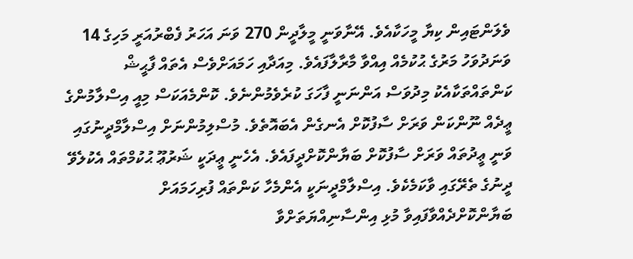ވެލަންޓައިން ކިޔާ މީހަކާއެވެ. އޭނާވަނީ މީލާދީން 270 ވަނަ އަހަރު ފެބްރުއަރީ މަހިގެ 14 ވަނަދުވަހު މަރުގެ ޙުކުމެއް އިއްވާ މާރާލާފައެވެ. މިއަދާއި ހަމައަށްވެސް އެތައް ފާޙީޝް ކަންތައްތަކާއެކު މިދުވަސް އަންނަނީ ފާހަގަ ކުރެވެމުންނެވެ. ކޮންމެއަކަސް މިއީ އިސްލާމުންގެ ޢީދެއް ނޫންކަން ވަރަށް ސާފުކޮށް އެނގެން އެބައޮތެވެ. މުސްލިމުންނަށް އިސްލާމްދީނުގައި ވަނީ ޢީދުތައް ވަރަށް ސާފުކޮށް ބަޔާންކޮށްދީފައެވެ. އެހެނީ ޢީދަކީ ޝަރުޢޫ ޙުކުމްތައް އެކުލެވޭ ދީނުގެ ތެރޭގައި ވާކަމެކެވެ. އިސްލާމްދީނަކީ އެންމެހާ ކަންތައް ފުރިހަމައަށް ބަޔާންކޮށްދެއްވާފައިވާ މުޅި އިންސާނިއްޔަތަށްވާ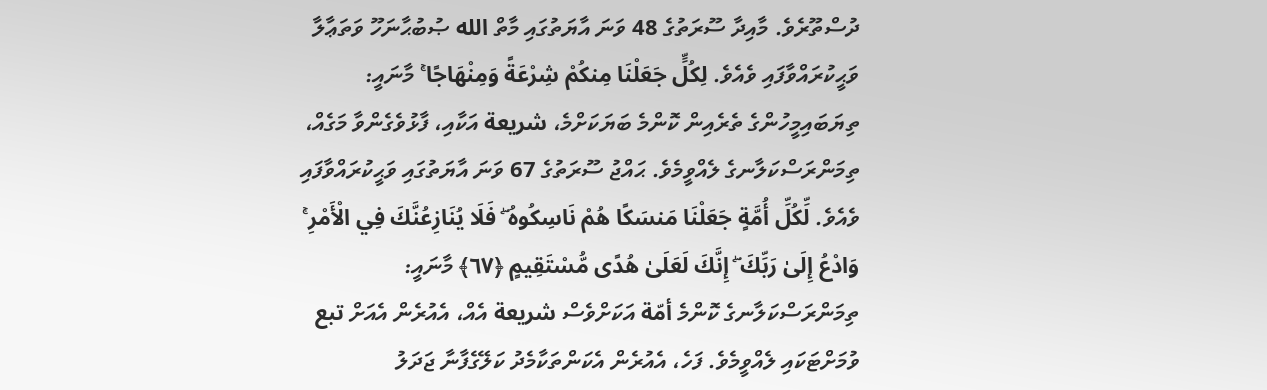ދުސްތޫރެވެ. މާއިދާ ސޫރަތުގެ 48 ވަނަ އާޔަތުގައި މާތް الله ޞުބުޙާނަހޫ ވަތަޢާލާ ވަޙީކުރައްވާފައި ވެއެވެ. لِكُلٍّ جَعَلْنَا مِنكُمْ شِرْعَةً وَمِنْهَاجًا ۚ މާނައީ: ތިޔަބައިމީހުންގެ ތެރެއިން ކޮންމެ ބަޔަކަށްމެ، شريعة އަކާއި، ފާޅުވެގެންވާ މަގެއް، ތިމަންރަސްކަލާނގެ ލެއްވީމެވެ. ޙައްޖު ސޫރަތުގެ 67 ވަނަ އާޔަތުގައި ވަޙީކުރައްވާފައި ވެއެވެ. لِّكُلِّ أُمَّةٍ جَعَلْنَا مَنسَكًا هُمْ نَاسِكُوهُ ۖ فَلَا يُنَازِعُنَّكَ فِي الْأَمْرِ ۚ وَادْعُ إِلَىٰ رَبِّكَ ۖ إِنَّكَ لَعَلَىٰ هُدًى مُّسْتَقِيمٍ ﴿٦٧﴾ މާނައީ: ތިމަންރަސްކަލާނގެ ކޮންމެ أمّة އަކަށްވެސް شريعة އެއް، އެއުރެން އެއަށް تبع ވުމަށްޓަކައި ލެއްވީމެވެ. ފަހެ، އެއުރެން އެކަންތަކާމެދު ކަލޭގެފާނާ ޖަދަލު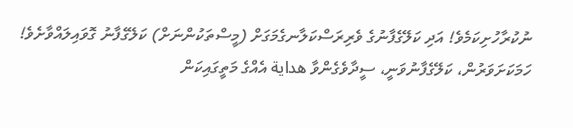ނުކުރާހުށިކަމެވެ! އަދި ކަލޭގެފާނުގެ ވެރިރަސްކަލާނގެމަގަށް (މީސްތަކުންނަށް) ކަލޭގެފާނު ގޮވައިލައްވާށެވެ! ހަމަކަށަވަރުން، ކަލޭގެފާނުވަނީ، ސީދާވެގެންވާ هداية އެއްގެ މަތީގައިކަން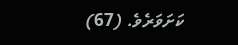ކަށަވަރެވެ. (67)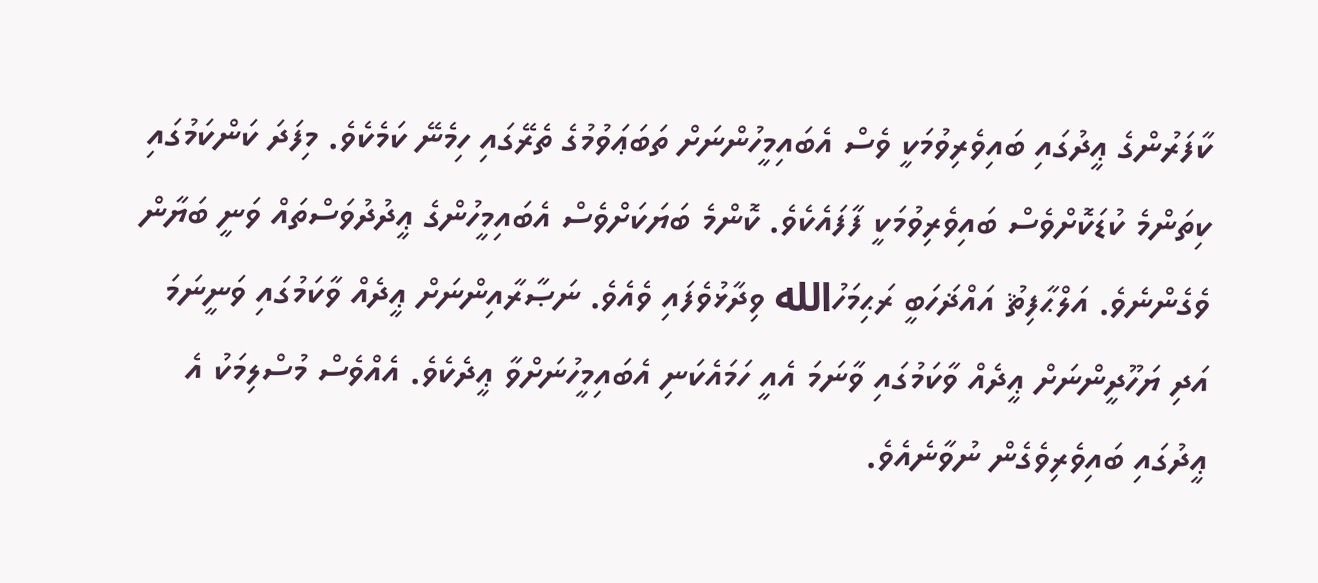ކާފަރުންގެ ޢީދުގައި ބައިވެރިވުމަކީ ވެސް އެބައިމީހުންނަށް ތަބަޢަވުމުގެ ތެރޭގައި ހިމެނޭ ކަމެކެވެ. މިފަދަ ކަންކަމުގައި ކިތަންމެ ކުޑަކޮށްވެސް ބައިވެރިވުމަކީ ފާފައެކެވެ. ކޮންމެ ބަޔަކަށްވެސް އެބައިމީހުންގެ ޢީދުދުވަސްތައް ވަނީ ބަޔާން ވެގެންނެވެ. އަލްޙާފިޘު އައްޛަހަބީ ރަޙިމަހުالله ވިދާޅުވެފައި ވެއެވެ. ނަޞާރާއިންނަށް ޢީދެއް ވާކަމުގައި ވަނީނަމަ އަދި ޔަހޫދީންނަށް ޢީދެއް ވާކަމުގައި ވާނަމަ އެއީ ހަމައެކަނި އެބައިމީހުނަށްވާ ޢީދެކެވެ. އެއްވެސް މުސްލިމަކު އެ ޢީދުގައި ބައިވެރިވެގެން ނުވާނެއެވެ.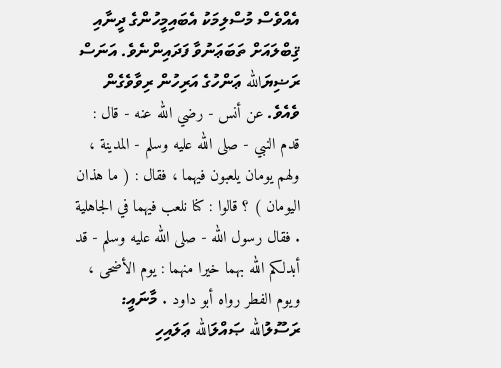އެއްވެސް މުސްލިމަކު އެބައިމީހުންގެ ދީނާއި ޤިބްލައަށް ތަބަޢަނުވާ ފަދައިންނެވެ. އަނަސް ރަޟިޔަالله ޢަންހުގެ އަރިހުން ރިވާވެގެން ވެއެވެ. عن أنس - رضي الله عنه - قال : قدم النبي - صلى الله عليه وسلم - المدينة ، ولهم يومان يلعبون فيهما ، فقال : ( ما هذان اليومان ) ؟ قالوا : كنا نلعب فيهما في الجاهلية . فقال رسول الله - صلى الله عليه وسلم - قد أبدلكم الله بهما خيرا منهما : يوم الأضحى ، ويوم الفطر رواه أبو داود . މާނައީ: ރަސޫލުالله ޞައްލަالله ޢަލައިހި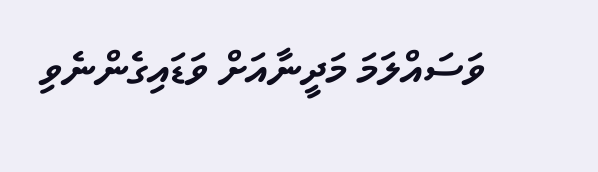ވަސައްލަމަ މަދީނާއަށް ވަޑައިގެންނެވި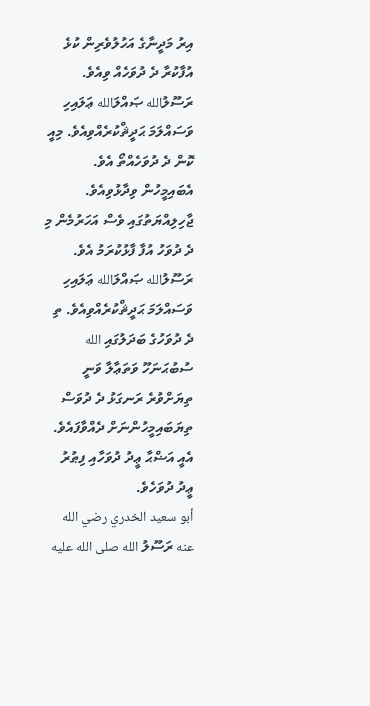އިރު މަދީނާގެ އަހުލުވެރިން ކުޅެ އުފާކުރާ ދެ ދުވަހެއް ވިއެވެ. ރަސޫލުالله ޞައްލަالله ޢަލައިހި ވަސައްލަމަ ޙަދީޘްކުރެއްވިއެވެ. މިއީ ކޮން ދެ ދުވަހެއްތޯ އެވެ. އެބައިމީހުން ވިދާޅުވިއެވެ. ޖާހިލިއްޔަތުގައި ވެސް އަހަރުމެން މި ދެ ދުވަހު އުފާ ފާޅުކުރަމު އެވެ. ރަސޫލުالله ޞައްލަالله ޢަލައިހި ވަސައްލަމަ ޙަދީޘްކުރެއްވިއެވެ. ތި ދެ ދުވަހުގެ ބަދަލުގައި الله ސުބުޙަނަހޫ ވަތަޢާލާ ވަނީ ތިޔަށްވުރެ ރަނގަޅު ދެ ދުވަސް ތިޔަބައިމީހުންނަށް ދެއްވާފައެވެ. އެއީ އަޟްޙާ ޢީދު ދުވަހާއި ފިޠުރު ޢީދު ދުވަހެވެ.
أبو سعيد الخدري رضي الله عنه ރަސޫލު الله صلى الله عليه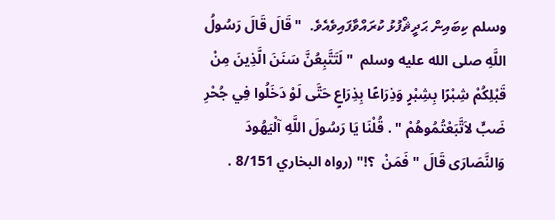وسلم ކިބައިން ޙަދީޘްފުޅު ކުރައްވާފައިވެއެވެ.  "قَالَ قَالَ رَسُولُ اللَّهِ صلى الله عليه وسلم  "لَتَتَّبِعُنَّ سَنَنَ الَّذِينَ مِنْ قَبْلِكُمْ شِبْرًا بِشِبْرٍ وَذِرَاعًا بِذِرَاعٍ حَتَّى لَوْ دَخَلُوا فِي جُحْرِ ضَبٍّ لاَتَّبَعْتُمُوهُمْ " . قُلْنَا يَا رَسُولَ اللَّهِ آلْيَهُودَ وَالنَّصَارَى قَالَ " فَمَنْ  ؟!" (رواه البخاري 8/151 .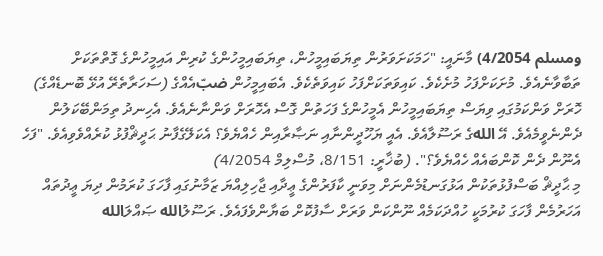ومسلم 4/2054) މާނައީ: "ހަމަކަށަވަރުން ތިޔަބައިމީހުން، ތިޔަބައިމީހުންގެ ކުރިން އައިމީހުންގެ ގޮތްތަކަށް ތަބާވާނެއެވެ. މުށަކަށްފަހު މުށެކެވެ. ކައިވަތަކަށްފަހު ކައިވަތެކެވެ. އެބައިމީހުން ضبّއެއްގެ (ސަހަރާތެރޭ އުޅޭ ބޮނޑެއްގެ) ހޮރަށް ވަންކަމުގައި ވިޔަސް ތިޔަބައިމީހުން އެމީހުންގެ ފަހަތުން ގޮސް އެހޮރަށް ވަންނާނެއެވެ. އެހިނދު ތިމަންބޭކަލުން ދެންނެވީމެއެވެ. އޭ اللهގެ ރަސޫލާއެވެ. އެއީ ޔަހޫދީންނާއި ނަޞާރާއިން ހެއްޔެވެ؟ އެކަލޭގެފާނު ޙަދީޘްފުޅު ކުރެއްވެވިއެވެ. "ފަހެ އެނޫން ދެން ކޮންބައެއް ހެއްޔެވެ؟". (ބުޚާރީ: 8/151، މުސްލިމް 4/2054)
މި ޙާދީޘް ބަސްފުޅުތަކުން އަޅުގަނޑުމެންނަށް މިވަނީ ކާފަރުންގެ ޢީދާއި ޖާހިލިއްޔަ ޒަމާނުގައި ފާހަގަ ކުރަމުން ދިޔަ ޢީދުތައް އަހަރުމެން ފާހަގަ ކުރުމަކީ ހުއްދަކަމެއް ނޫންކަން ވަރަށް ސާފުކޮށް ބަޔާންވެފައެވެ. ރަސޫލުالله ޞައްލަالله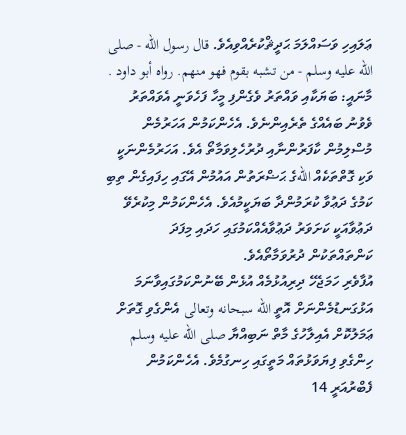ޢަލައިހި ވަސައްލަމަ ޙަދީޘްކުރެއްވިއެވެ. قال رسول الله - صلى الله عليه وسلم - من تشبه بقوم فهو منهم. رواه أبو داود . މާނައީ: ބަޔަކާއި ވައްތަރު ވެގެންފި މީހާ ފަހެވަނީ އެވައްތަރު ވެވުނު ބައެއްގެ ތެރެއިންނެވެ. އެހެންކަމުން އަހަރުމެން މުސްލިމުން ކާފަރުންނާއި ދުރުހެލިވަމާތޯ އެވެ. އަހަރުމެންނަކީ ވަކި ގޮތްތަކެއް اللهގެ ޙަޟްރަތުން އައުމުން އޭގައި ހިފައިގެން ތިބި ކަމުގެ ދަޢުވާ ކުރަމުންދާ ބަޔަކީމުއެވެ. އެހެންކަމުން މިކުރެވޭ ދަޢުވާއަކީ ކަށަވަރު ދަޢުވާއެއްކަމުގައި ހަދައި މިފަދަ ކަންތައްތަކުން ދުރުވަމާތޯއެވެ.
އުފާވެރި ހަމަޖެހޭ ދިރިއުޅުމެއް އުޅެން ބޭނުންކަމުގައިވާނަމަ އަޅުގަނޑުމެންނަށް އޮތީ الله سبحانه وتعالى އެންގެވި ގޮތަށް ޢަމަލުކޮށް އެއިލާހުގެ މާތް ނަބިއްޔާ صلى الله عليه وسلم ހިންގެވި ފިޔަވަޅުތައް މަތީގައި ހިނގުމެވެ. އެހެންކަމުން ފެބްރުއަރީ 14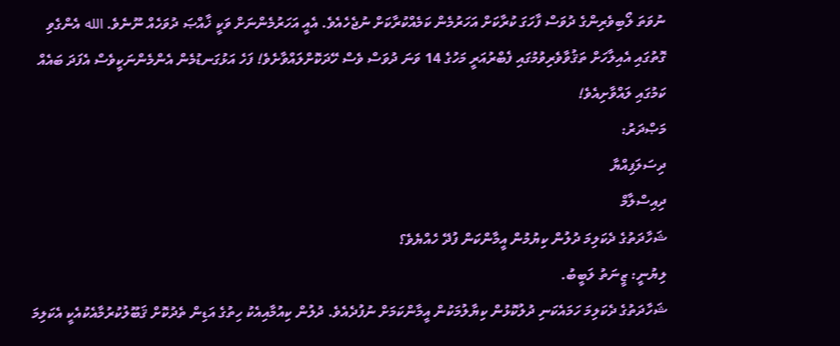ނުވަތަ ލޯބިވެރިންގެ ދުވަސް ފާހަގަ ކުރާކަށް އަހަރުމެން ކަމެއްކުރާކަށް ނުޖެހެއެވެ. އެއީ އަހަރުމެންނަށް ވަކީ ޚާއްޞަ ދުވަހެއް ނޫނެވެ. الله އެންގެވި ގޮތުގައި އެއިލާހަށް ތަޤުވާވެރިވުމުގައި ފެބްރުއަރީ މަހުގެ 14 ވަނަ ދުވަސް ވެސް ހޭދަކޮށްލައްވާށެވެ! ފަހެ އަޅުގަނޑުމެން އެންމެންނަކީވެސް އެފަދަ ބައެއް ކަމުގައި ލައްވާށިއެވެ!
މަޞްދަރު:
ދިސަލަފިއްޔާ
ދިއިސްލާމް
ޝަހާދަތުގެ ދެކަލިމަ ދުލުން ކިޔުމުން އީމާންކަން ފުދޭ ހެއްޔެވެ؟
ލިޔުނީ: ޒީނަތު ލަބީބު.
ޝަހާދަތުގެ ދެކަލިމަ ހަމައެކަނި ދުލުކޮޅުން ކިޔާލުމަކުން އީމާންކަމަށް ނުފުދެއެވެ. ދުލުން ކިއުމާއިއެކު ހިތުގެ އަޑިން ތެދުކޮށް ޤަބޫލުކުރުމާއެކުއެކީ އެކަލިމަ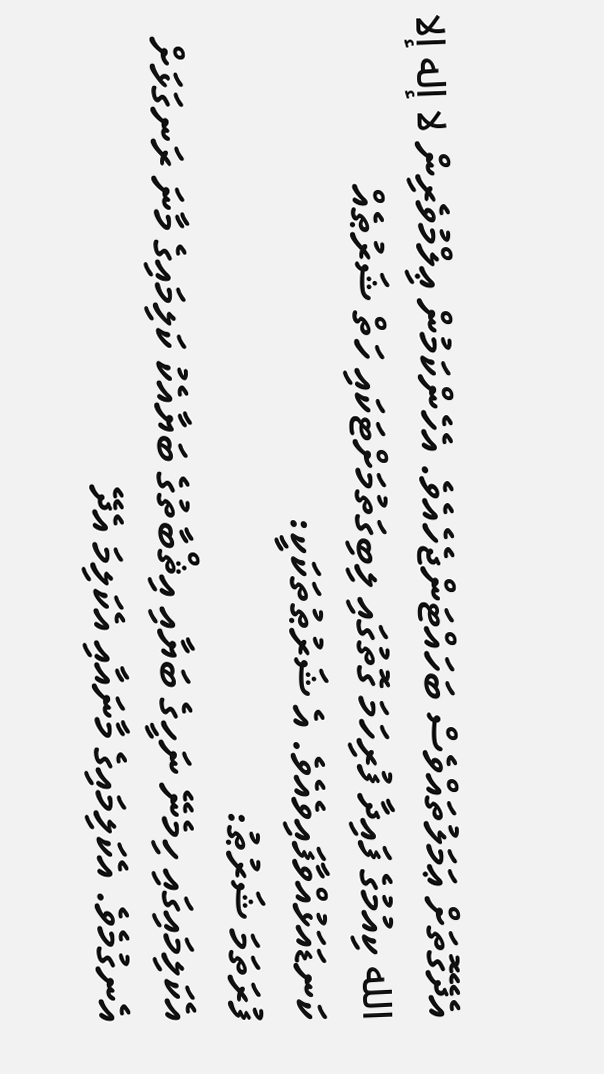އެދޭގޮތަށް ޢަމަލުތައްވެސް ބަހައްޓަންޖެހެއެވެ. އެހެންކަމުން ޢިލްމުވެރިން لا إله إلا الله ކިއުމުގެ ފައިދާ ފުރިހަމަ ގޮތުގައި ލިބިގަތުމަށްޓަކައި ހަތް ޝަރުޠެއް ކަނޑައަޅުއްވާފައިވެއެވެ. އެ ޝަރުޠުތަކަކީ:
ފުރަތަމަ ޝަރުޠު:
އެކަލިމައިގައި ހިމެނޭ ނަހީގެ ބަޔާއި އިޘްބާތުގެ ބަޔާއެކު ކަލިމައިގެ މާނަ ރަނގަޅަށް އެނގުމެވެ. އެކަލިމައިގެ މާނައާއި އެކަލިމަ އެދޭ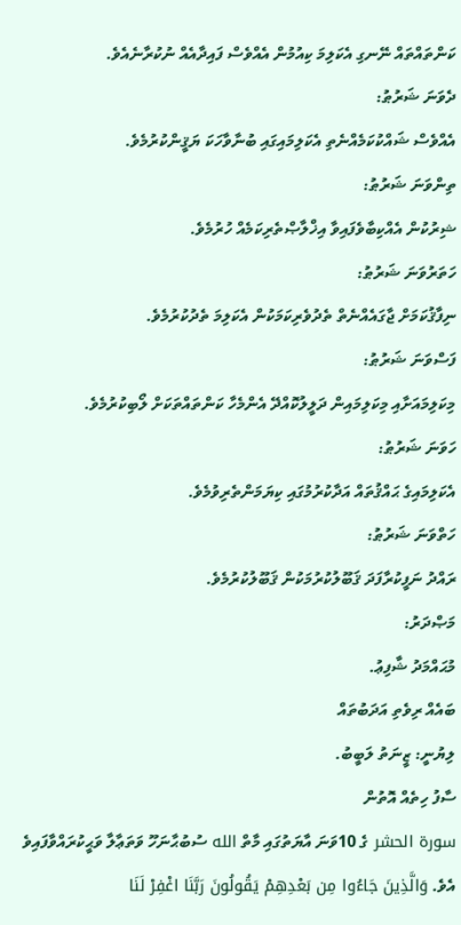ކަންތައްތައް ނޭނގި އެކަލިމަ ކިއުމުން އެއްވެސް ފައިދާއެއް ނުކުރާނެއެވެ.
ދެވަނަ ޝަރުޠު:
އެއްވެސް ޝައްކުކަމެއްނެތި އެކަލިމައިގައި ބުނާވާހަކަ ޔަޤީންކުރުމެވެ.
ތިންވަނަ ޝަރުޠު:
ޝިރުކުން އެއްކިބާވެފައިވާ އިޚްލާޞްތެރިކަމެއް ހުރުމެވެ.
ހަތަރުވަނަ ޝަރުޠު:
ނިފާޤުކަމަށް ޖާގައެއްނެތް ތެދުވެރިކަމަކުން އެކަލިމަ ތެދުކުރުމެވެ.
ފަސްވަނަ ޝަރުޠު:
މިކަލިމައަށާއި މިކަލިމައިން ދަލީލުކޮއްދޭ އެންމެހާ ކަންތައްތަކަށް ލޯބިކުރުމެވެ.
ހަވަނަ ޝަރުޠު:
އެކަލިމައިގެ ޙައްޤުތައް އަދާކުރުމުގައި ކިޔަމަންތެރިވުމެވެ.
ހަތްވަނަ ޝަރުޠު:
ރައްދު ނަފީކުރާފަދަ ޤަބޫލުކުރުމަކުން ޤަބޫލުކުރުމެވެ.
މަޞްދަރު:
މުޙައްމަދު ޝާފިޢު.
ބައެއް ރިވެތި އަދަބުތައް
ލިޔުނީ: ޒީނަތު ލަބީބު.
ސާފު ހިތެއް އޮތުން
سورة الحشر ގެ 10ވަނަ އާޔަތުގައި މާތް الله ސުބުޙާނަހޫ ވަތަޢާލާ ވަޙީކުރައްވާފައިވެ އެވެ. وَالَّذِينَ جَاءُوا مِن بَعْدِهِمْ يَقُولُونَ رَبَّنَا اغْفِرْ لَنَا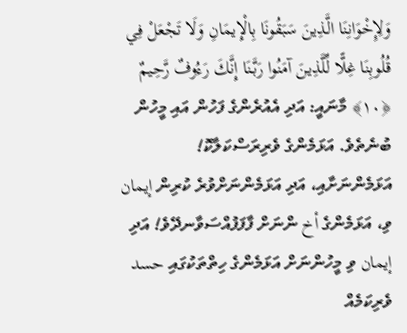وَلِإِخْوَانِنَا الَّذِينَ سَبَقُونَا بِالْإِيمَانِ وَلَا تَجْعَلْ فِي قُلُوبِنَا غِلًّا لِّلَّذِينَ آمَنُوا رَبَّنَا إِنَّكَ رَءُوفٌ رَّحِيمٌ ﴿١٠﴾ މާނައީ: އަދި އެއުރެންގެ ފަހުން އައި މީހުން ބުނެތެވެ. އަޅަމެންގެ ވެރިރަސްކަލާކޮ! އަޅަމެންނަށާއި، އަދި އަޅަމެންނަށްވުރެ ކުރިން إيمان ވި، އަޅަމެންގެ أخ ންނަށް ފާފަފުއްސަވާނދޭވެ! އަދި إيمان ވި މީހުންނަށް އަޅަމެންގެ ހިތްތަކުގައި حسد ވެރިކަމެއް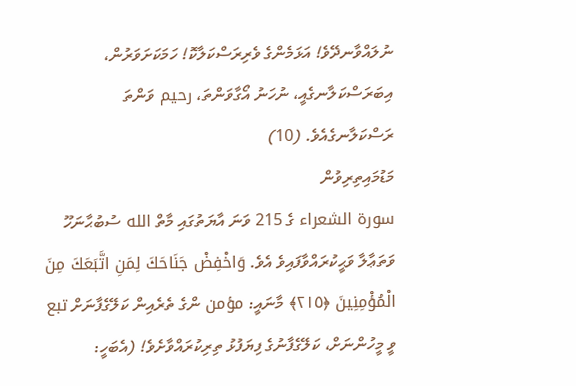ނުލައްވާނދޭވެ! އަޅަމެންގެ ވެރިރަސްކަލާކޮ! ހަމަކަށަވަރުން، އިބަރަސްކަލާނގެއީ، ނުހަނު އޯގާވަންތަ، رحيم ވަންތަ ރަސްކަލާނގެއެވެ. (10)
މަޑުމައިތިރިވުން
سورة الشعراء ގެ 215 ވަނަ އާޔަތުގައި މާތް الله ސުބުޙާނަހޫ ވަތަޢާލާ ވަޙީކުރައްވާފައިވެ އެވެ. وَاخْفِضْ جَنَاحَكَ لِمَنِ اتَّبَعَكَ مِنَ الْمُؤْمِنِينَ ﴿٢١٥﴾ މާނައީ: مؤمن ންގެ ތެރެއިން ކަލޭގެފާނަށް تبع ވީ މީހުންނަށް، ކަލޭގެފާނުގެ ފިޔަފުޅު ތިރިކުރައްވާށެވެ! (އެބަހީ: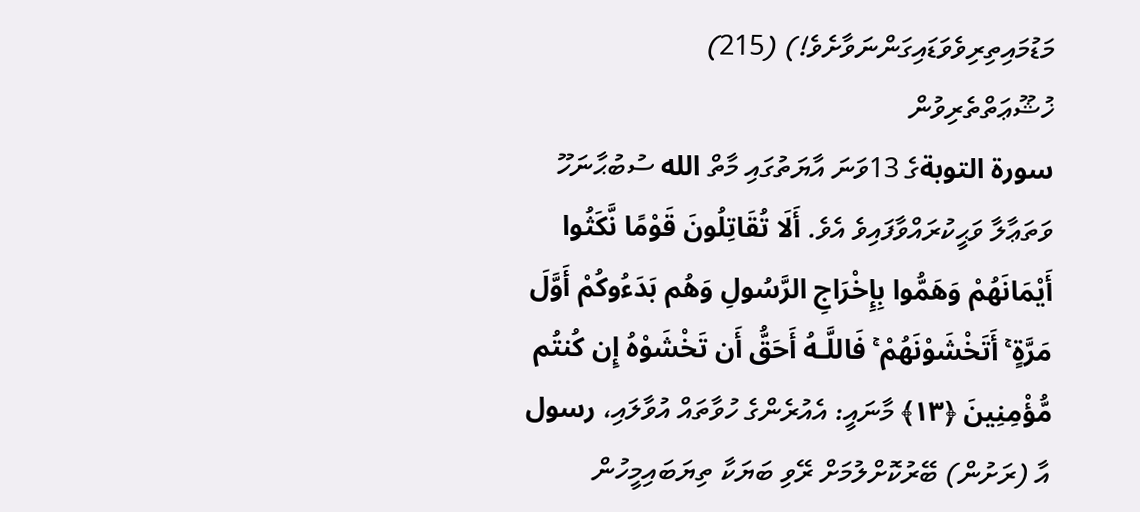މަޑުމައިތިރިވެވަޑައިގަންނަވާށެވެ!) (215)
ޚުޝޫޢަތްތެރިވުން
سورة التوبةގެ 13ވަނަ އާޔަތުގައި މާތް الله ސުބުޙާނަހޫ ވަތަޢާލާ ވަޙީކުރައްވާފައިވެ އެވެ. أَلَا تُقَاتِلُونَ قَوْمًا نَّكَثُوا أَيْمَانَهُمْ وَهَمُّوا بِإِخْرَاجِ الرَّسُولِ وَهُم بَدَءُوكُمْ أَوَّلَ مَرَّةٍ ۚ أَتَخْشَوْنَهُمْ ۚ فَاللَّـهُ أَحَقُّ أَن تَخْشَوْهُ إِن كُنتُم مُّؤْمِنِينَ ﴿١٣﴾ މާނައީ: އެއުރެންގެ ހުވާތައް އުވާލައި، رسول އާ (ރަށުން) ބޭރުކޮށްލުމަށް ރޭވި ބަޔަކާ ތިޔަބައިމީހުން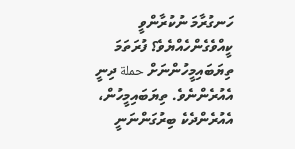ހަނގުރާމަ ނުކުރާންވީ ކީއްވެގެންހެއްޔެވެ؟ ފުރަތަމަ ތިޔަބައިމީހުންނަށް حملة ދިނީ އެއުރެންނެވެ. ތިޔަބައިމީހުން، އެއުރެންދެކެ ބިރުގަންނަނީ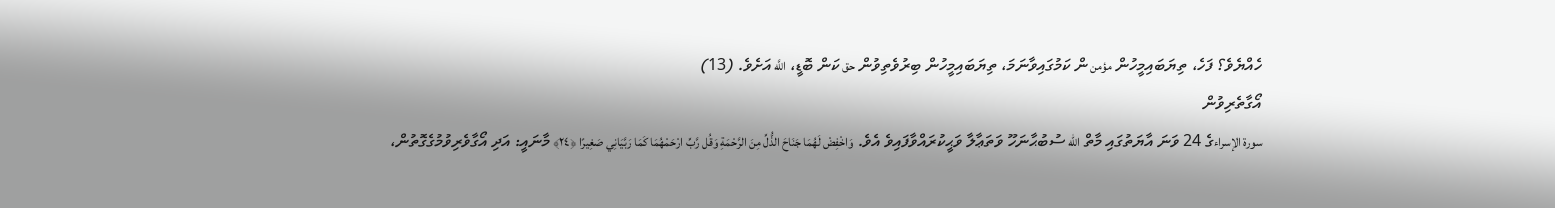ހެއްޔެވެ؟ ފަހެ، ތިޔަބައިމީހުން مؤمن ން ކަމުގައިވާނަމަ، ތިޔަބައިމީހުން ބިރުވެތިވުން حق ކަން ބޮޑީ، اللَّه އަށެވެ. (13)
އޯގާތެރިވުން
سورة الإسراءގެ 24 ވަނަ އާޔަތުގައި މާތް الله ސުބުޙާނަހޫ ވަތަޢާލާ ވަޙީކުރައްވާފައިވެ އެވެ. وَاخْفِضْ لَهُمَا جَنَاحَ الذُّلِّ مِنَ الرَّحْمَةِ وَقُل رَّبِّ ارْحَمْهُمَا كَمَا رَبَّيَانِي صَغِيرًا ﴿٢٤﴾ މާނައީ: އަދި އޯގާވެރިވުމުގެގޮތުން،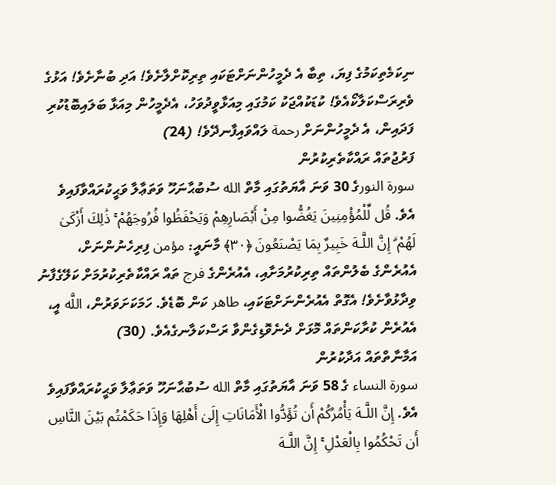ނިކަމެތިކަމުގެ ފިޔަ، ތިބާ އެ ދެމީހުންނަށްޓަކައި ތިރިކޮށްލާށެވެ! އަދި ބުނާށެވެ! އަޅުގެ ވެރިރަސްކަލާކޯއެވެ! ކުޑަކުއްޖަކު ކަމުގައި މިއަޅާވީދުވަހު، އެދެމީހުން މިއަޅާ ބަލައިބޮޑުކުރި ފަދައިން، އެ ދެމީހުންނަށް رحمة ލައްވައިފާނދޭވެ! (24)
ފަރުޖުތައް ރައްކާތެރިކުރުން
سورة النورގެ 30 ވަނަ އާޔަތުގައި މާތް الله ސުބުޙާނަހޫ ވަތަޢާލާ ވަޙީކުރައްވާފައިވެ އެވެ. قُل لِّلْمُؤْمِنِينَ يَغُضُّوا مِنْ أَبْصَارِهِمْ وَيَحْفَظُوا فُرُوجَهُمْ ۚ ذَٰلِكَ أَزْكَىٰ لَهُمْ ۗ إِنَّ اللَّـهَ خَبِيرٌ بِمَا يَصْنَعُونَ ﴿٣٠﴾ މާނައީ: مؤمن ފިރިހެނުންނަށް، އެއުރެންގެ ބެލުންތައް ތިރިކުރުމަށާއި، އެއުރެންގެ فرج ތައް ރައްކާތެރިކުރުމަށް ކަލޭގެފާނު ވިދާޅުވާށެވެ! އެގޮތް އެއުރެންނަށްޓަކައި، طاهر ކަން ބޮޑެވެ. ހަމަކަށަވަރުން، اللَّه އީ، އެއުރެން ކުރާކަންތައް މޮޅަށް ދެނެވޮޑިގެންވާ ރަސްކަލާނގެއެވެ. (30)
އަމާނާތްތައް އަދާކުރުން
سورة النساء ގެ 58 ވަނަ އާޔަތުގައި މާތް الله ސުބުޙާނަހޫ ވަތަޢާލާ ވަޙީކުރައްވާފައިވެ އެވެ. إِنَّ اللَّـهَ يَأْمُرُكُمْ أَن تُؤَدُّوا الْأَمَانَاتِ إِلَىٰ أَهْلِهَا وَإِذَا حَكَمْتُم بَيْنَ النَّاسِ أَن تَحْكُمُوا بِالْعَدْلِ ۚ إِنَّ اللَّـهَ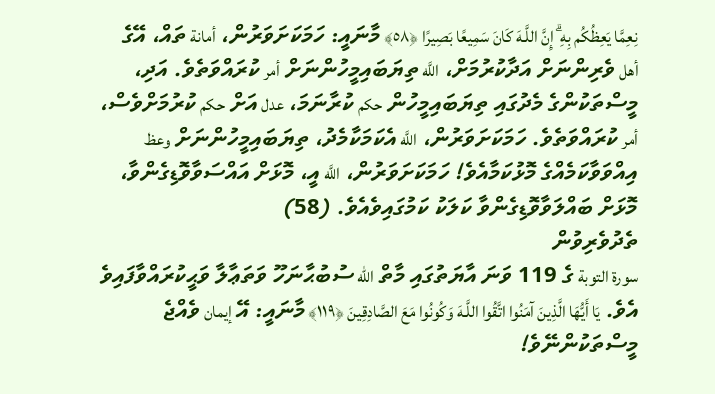نِعِمَّا يَعِظُكُم بِهِ ۗ إِنَّ اللَّـهَ كَانَ سَمِيعًا بَصِيرًا ﴿٥٨﴾ މާނައީ: ހަމަކަށަވަރުން، أمانة ތައް، އޭގެ أهل ވެރިންނަށް އަދާކުރުމަށް، اللَّه ތިޔަބައިމީހުންނަށް أمر ކުރައްވަތެވެ. އަދި، މީސްތަކުންގެ މެދުގައި ތިޔަބައިމީހުން حكم ކުރާނަމަ، عدل އަށް حكم ކުރުމަށްވެސް، أمر ކުރައްވަތެވެ. ހަމަކަށަވަރުން، اللَّه އެކަމަކާމެދު، ތިޔަބައިމީހުންނަށް وعظ އިއްވަވާކަމެއްގެ މޮޅުކަމާއެވެ! ހަމަކަށަވަރުން، اللَّه އީ، މޮޅަށް އައްސަވާވޮޑިގެންވާ، މޮޅަށް ބައްލަވާވޮޑިގެންވާ ކަލަކު ކަމުގައިވެއެވެ. (58)
ތެދުވެރިވުން
سورة التوبة ގެ 119 ވަނަ އާޔަތުގައި މާތް الله ސުބުޙާނަހޫ ވަތަޢާލާ ވަޙީކުރައްވާފައިވެ އެވެ. يَا أَيُّهَا الَّذِينَ آمَنُوا اتَّقُوا اللَّـهَ وَكُونُوا مَعَ الصَّادِقِينَ ﴿١١٩﴾ މާނައީ: އޭ إيمان ވެއްޖެ މީސްތަކުންނޭވެ!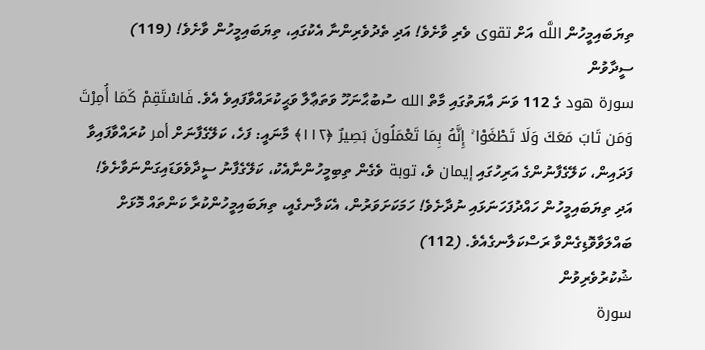ތިޔަބައިމީހުން اللَّه އަށް تقوى ވެރި ވާށެވެ! އަދި ތެދުވެރިންނާ އެކުގައި، ތިޔަބައިމީހުން ވާށެވެ! (119)
ސީދާވުން
سورة هود ގެ 112 ވަނަ އާޔަތުގައި މާތް الله ސުބުޙާނަހޫ ވަތަޢާލާ ވަޙީކުރައްވާފައިވެ އެވެ. فَاسْتَقِمْ كَمَا أُمِرْتَ وَمَن تَابَ مَعَكَ وَلَا تَطْغَوْا ۚ إِنَّهُ بِمَا تَعْمَلُونَ بَصِيرٌ ﴿١١٢﴾ މާނައީ: ފަހެ، ކަލޭގެފާނަށް أمر ކުރައްވާފައިވާ ފަދައިން، ކަލޭގެފާނުންގެ އަރިހުގައި إيمان ވެ، توبة ވެގެން ތިބިމީހުންނާއެކު، ކަލޭގެފާނު ސީދާވެވަޑައިގަންނަވާށެވެ! އަދި ތިޔަބައިމީހުން ހައްދުފަހަނަޅައި ނުދާށެވެ! ހަމަކަށަވަރުން، އެކަލާނގެއީ، ތިޔަބައިމީހުންކުރާ ކަންތައް މޮޅަށް ބައްލަވާވޮޑިގެންވާ ރަސްކަލާނގެއެވެ. (112)
ޝުކުރުވެރިވުން
سورة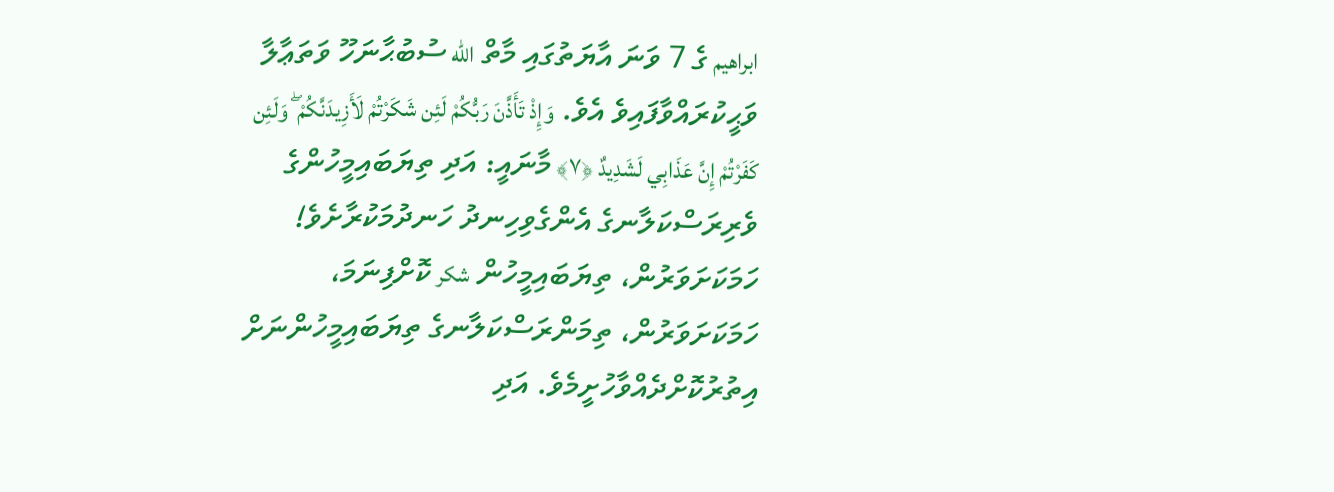ابراهيم ގެ 7 ވަނަ އާޔަތުގައި މާތް الله ސުބުޙާނަހޫ ވަތަޢާލާ ވަޙީކުރައްވާފައިވެ އެވެ. وَإِذْ تَأَذَّنَ رَبُّكُمْ لَئِن شَكَرْتُمْ لَأَزِيدَنَّكُمْ ۖ وَلَئِن كَفَرْتُمْ إِنَّ عَذَابِي لَشَدِيدٌ ﴿٧﴾ މާނައީ: އަދި ތިޔަބައިމީހުންގެ ވެރިރަސްކަލާނގެ އެންގެވިހިނދު ހަނދުމަކުރާށެވެ! ހަމަކަށަވަރުން، ތިޔަބައިމީހުން شكر ކޮށްފިނަމަ، ހަމަކަށަވަރުން، ތިމަންރަސްކަލާނގެ ތިޔަބައިމީހުންނަށް އިތުރުކޮށްދެއްވާހުށީމެވެ. އަދި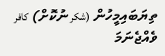ތިޔަބައިމީހުން (شكر ނުކޮށް) كافر ވެއްޖެނަމަ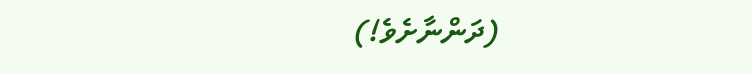(ދަންނާށެވެ!)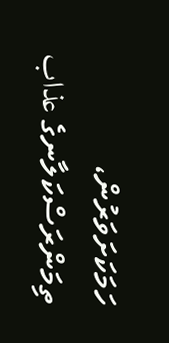ހަމަކަށަވަރުން، ތިމަންރަސްކަލާނގެ عذاب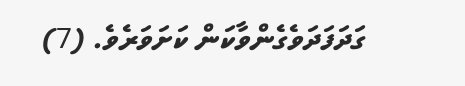ގަދަފަދަވެގެންވާކަން ކަށަވަރެވެ. (7)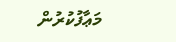މަޢާފުކުރުން